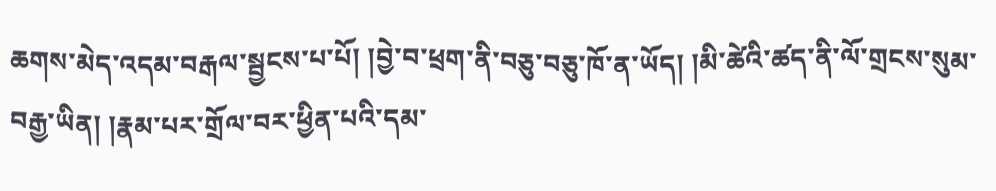ཆགས་མེད་འདམ་བརྒལ་སྦྱངས་པ་པོ། །བྱེ་བ་ཕྲག་ནི་བཅུ་བཅུ་ཁོ་ན་ཡོད། །མི་ཚེའི་ཚད་ནི་ལོ་གྲངས་སུམ་བརྒྱ་ཡིན། །རྣམ་པར་གྲོལ་བར་ཕྱིན་པའི་དམ་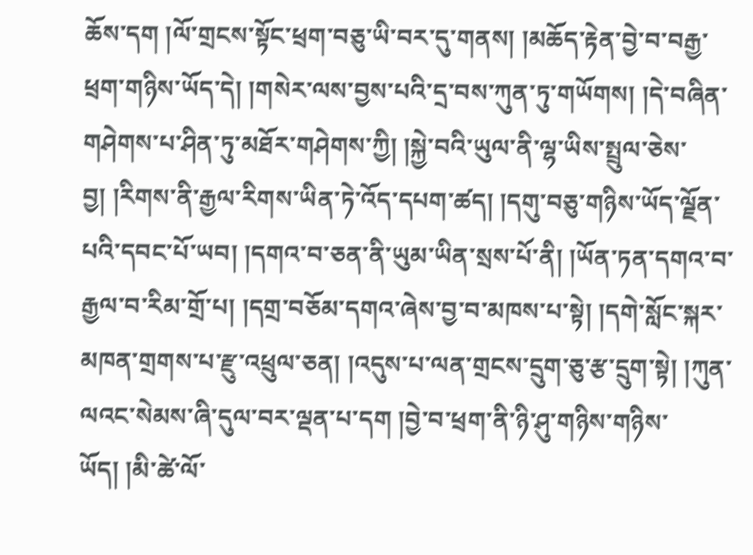ཆོས་དག །ལོ་གྲངས་སྟོང་ཕྲག་བཅུ་ཡི་བར་དུ་གནས། །མཆོད་རྟེན་བྱེ་བ་བརྒྱ་ཕྲག་གཉིས་ཡོད་དེ། །གསེར་ལས་བྱས་པའི་དྲ་བས་ཀུན་ཏུ་གཡོགས། །དེ་བཞིན་གཤེགས་པ་ཤིན་ཏུ་མཐོར་གཤེགས་ཀྱི། །སྐྱེ་བའི་ཡུལ་ནི་ལྷ་ཡིས་སྤྲུལ་ཅེས་བྱ། །རིགས་ནི་རྒྱལ་རིགས་ཡིན་ཏེ་འོད་དཔག་ཚད། །དགུ་བཅུ་གཉིས་ཡོད་ལྗོན་པའི་དབང་པོ་ཡབ། །དགའ་བ་ཅན་ནི་ཡུམ་ཡིན་སྲས་པོ་ནི། །ཡོན་ཏན་དགའ་བ་རྒྱལ་བ་རིམ་གྲོ་པ། །དགྲ་བཅོམ་དགའ་ཞེས་བྱ་བ་མཁས་པ་སྟེ། །དགེ་སློང་སྐར་མཁན་གྲགས་པ་རྫུ་འཕྲུལ་ཅན། །འདུས་པ་ལན་གྲངས་དྲུག་ཅུ་རྩ་དྲུག་སྟེ། །ཀུན་ལའང་སེམས་ཞི་དུལ་བར་ལྡན་པ་དག །བྱེ་བ་ཕྲག་ནི་ཉི་ཤུ་གཉིས་གཉིས་ཡོད། །མི་ཚེ་ལོ་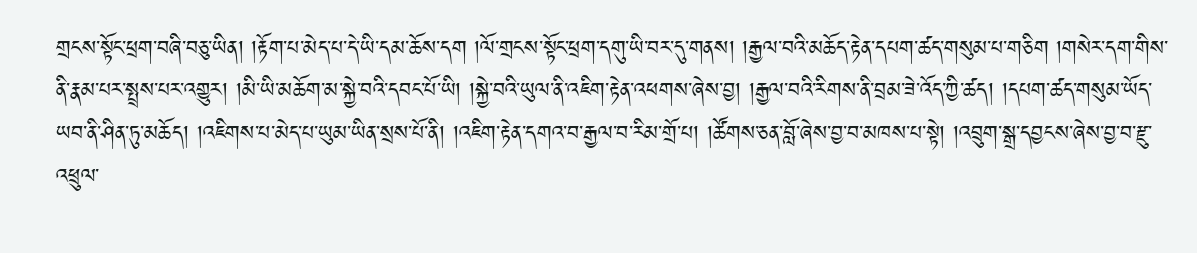གྲངས་སྟོང་ཕྲག་བཞི་བཅུ་ཡིན། །རྟོག་པ་མེད་པ་དེ་ཡི་དམ་ཆོས་དག །ལོ་གྲངས་སྟོང་ཕྲག་དགུ་ཡི་བར་དུ་གནས། །རྒྱལ་བའི་མཆོད་རྟེན་དཔག་ཚད་གསུམ་པ་གཅིག །གསེར་དག་གིས་ནི་རྣམ་པར་སྤྲས་པར་འགྱུར། །མི་ཡི་མཆོག་མ་སྐྱེ་བའི་དབང་པོ་ཡི། །སྐྱེ་བའི་ཡུལ་ནི་འཇིག་རྟེན་འཕགས་ཞེས་བྱ། །རྒྱལ་བའི་རིགས་ནི་བྲམ་ཟེ་འོད་ཀྱི་ཚད། །དཔག་ཚད་གསུམ་ཡོད་ཡབ་ནི་ཤིན་ཏུ་མཆོད། །འཇིགས་པ་མེད་པ་ཡུམ་ཡིན་སྲས་པོ་ནི། །འཇིག་རྟེན་དགའ་བ་རྒྱལ་བ་རིམ་གྲོ་པ། །ཚོགས་ཅན་བློ་ཞེས་བྱ་བ་མཁས་པ་སྟེ། །འབྲུག་སྒྲ་དབྱངས་ཞེས་བྱ་བ་རྫུ་འཕྲུལ་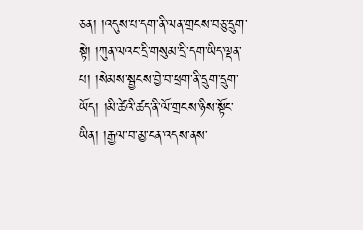ཅན། །འདུས་པ་དག་ནི་ལན་གྲངས་བཅུ་དྲུག་སྟེ། །ཀུན་ལའང་དྲི་གསུམ་དྲི་དག་ཡིད་ལྡན་པ། །སེམས་སྦྱངས་བྱེ་བ་ཕྲག་ནི་དྲུག་དྲུག་ཡོད། །མི་ཚེའི་ཚད་ནི་ལོ་གྲངས་ཉིས་སྟོང་ཡིན། །རྒྱལ་བ་མྱ་ངན་འདས་ནས་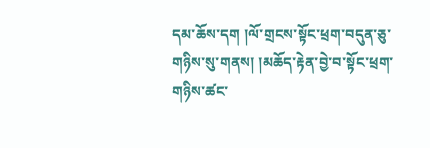དམ་ཆོས་དག །ལོ་གྲངས་སྟོང་ཕྲག་བདུན་ཅུ་གཉིས་སུ་གནས། །མཆོད་རྟེན་བྱེ་བ་སྟོང་ཕྲག་གཉིས་ཚང་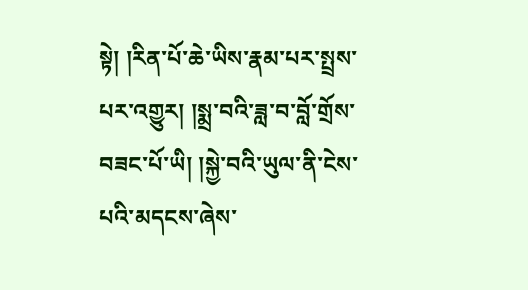སྟེ། །རིན་པོ་ཆེ་ཡིས་རྣམ་པར་སྤྲས་པར་འགྱུར། །སྨྲ་བའི་ཟླ་བ་བློ་གྲོས་བཟང་པོ་ཡི། །སྐྱེ་བའི་ཡུལ་ནི་ངེས་པའི་མདངས་ཞེས་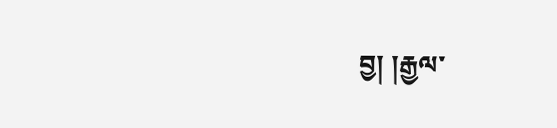བྱ། །རྒྱལ་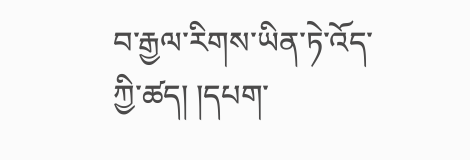བ་རྒྱལ་རིགས་ཡིན་ཏེ་འོད་ཀྱི་ཚད། །དཔག་